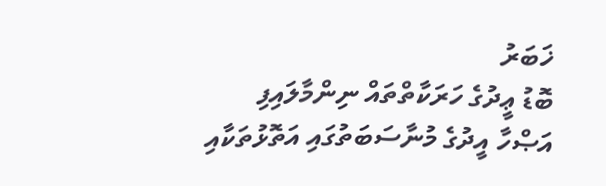ޚަބަރު
ބޮޑު ޢީދުގެ ހަރަކާތްތައް ނިންމާލައިފި
އަޞްހާ އީދުގެ މުނާސަބަތުގައި އަތޮޅުތަކާއި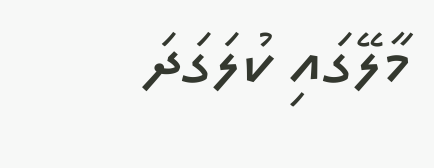މާލޭގައި ކުލަގަދަ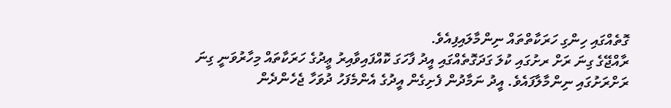ގޮތެއްގައި ހިންގި ހަރަކާތްތައް ނިންމާލައިފިއެވެ.
ރާއްޖޭގެ ގިނަ ރަށް ރށުގައި ކުލަ ގަދަގޮތެއްގައި އީދު ފާހަގަ ކޮއްފައިވާއިރު ޢީދުގެ ހަރަކާތައް މިހާރުވަނީ ގިނަ ރަށްރަށުގައި ނިންމާލާފައެވެ. އީދު ނަމާދުން ފެށިގެން އީދުގެ އެންމެފަހު ދުވަހާ ޖެހެންދެން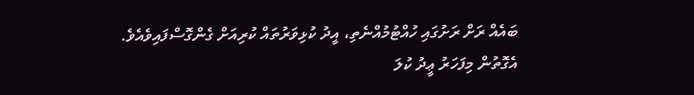ބައެއް ރަށް ރަށުގައި ހުއްޓުމުއްނެތި، އީދު ކުޅިވަރުތައް ކުރިއަށް ގެންގޮސްފައިވެއެވެ.
އެގޮތުން މިފަހަރު ޢީދު ކުލަ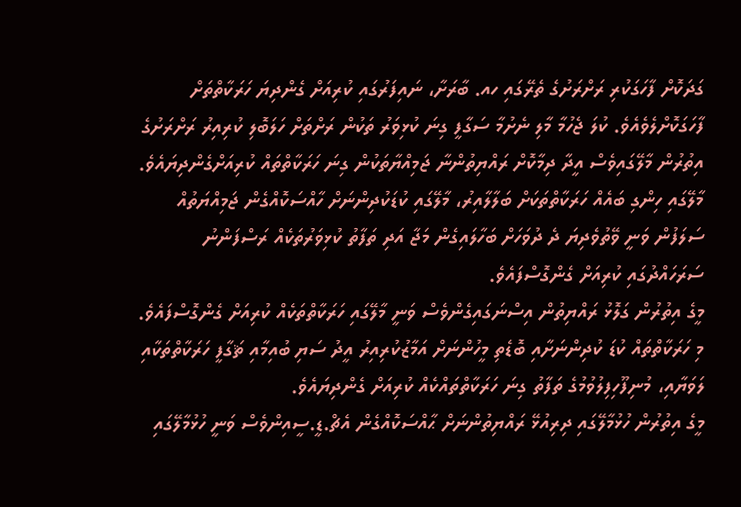ގަދަކޮށް ފާހަގަކުރި ރަށްރަށުގެ ތެރޭގައި ހއ. ބާރަށާ، ނައިފަރުގައި ކުރިއަށް ގެންދިޔަ ހަރަކާތްތަށް ފާހަގަކޮށްލެވެއެވެ. ކުލަ ޖެހުމާ މާލި ނެށުމާ ސަގާފީ ގިނަ ކުޅިވަރު ތަކުން ރަށްތަށް ހަލަބޮލި ކުރިއިރު ރަށްރަށުގެ އިތުރުން މާލޭގައިވެސް އީދާ ދިމާކޮށް ރައްޔިތުންނާ ޖަމިއްޔާތަކުން ގިނަ ހަރަކާތްތައް ކުރިއަށްގެންދިޔައެވެ.
މާލޭގައި ހިންގި ބައެއް ހަރަކާތްތަކަށް ބަލާލާއިރު، މާލޭގައި ކުޑަކުދިންނަށް ހާއްސަކޮއްގެން ޖަމިއްޔަތުއް ސަލަފުން ވަނީ ވޭތުވެދިޔަ ދެ ދުވަހަށް ބަހާލައިގެން މަޖާ އަދި ތަފާތު ކުޅިވަރުތަކެއް ރަސްފަންނު ސަރަހައްދުގައި ކުރިއަށް ގެންގޮސްފައެވެ.
މީގެ އިތުރުން ގަލޮޅު ރައްޔިތުން އިސްނަގައިގެންވެސް ވަނީ މާލޭގައި ހަރަކާތްތަކެއް ކުރިއަށް ގެންގޮސްފައެވެ. މި ހަރަކާތްތައް ކުޑަ ކުދިންނަށާއި ބޮޑެތި މީހުންނަށް އަމާޒުކުރިއިރު އީދު ސަޔި ބުއިމާއި ޘަގާފީ ހަރަކާތްތަކާއި ލަވަޔާއި، މުނިފޫހިފިލުވުމުގެ ތަފާތު ގިނަ ހަރަކާތްތައްކެއް ކުރިއަށް ގެންދިޔައެވެ.
މީގެ އިތުރުން ހުޅުމާލޭގައި ދިރިއުޅޭ ރައްޔިތުންނަށް ޙާއްސަކޮއްގެން އެޗް.ޑީ.ސީއިންވެސް ވަނީ ހުޅުމާލޭގައި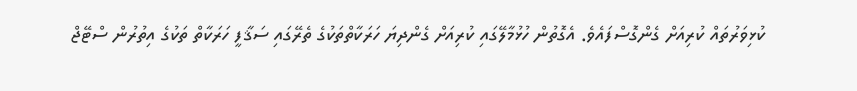ކުޅިވަރުތައް ކުރިއަށް ގެންގޮސްފައެވެ. އެގޮތުން ހުޅުމާލޭގައި ކުރިއަށް ގެންދިޔަ ހަރަކާތްތަކުގެ ތެރޭގައި ސަޤާފީ ހަރަކާތް ތަކުގެ އިތުރުން ސްޓޭޖް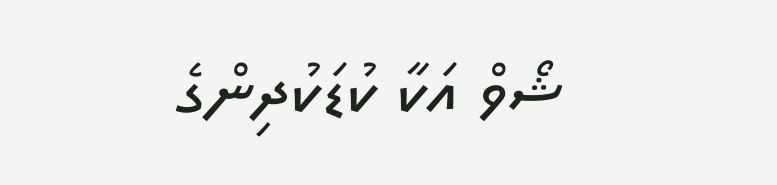ޝޯވް އަކާ ކުޑަކުދިންގެ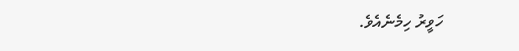ހަވީރު ހިމެނެއެވެ.